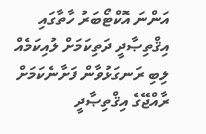އަންނަ އޮކްޓޯބަރު ހާތާގައި އިޤްތިޞާދީ ދަތިކަމަށް ލުއިކަމެއް ލިބި ރަނގަޅުވާން ފަށާނެކަމަށް ރާއްޖޭގެ އިޤްތިޞާދީ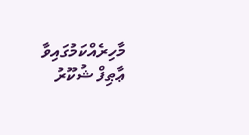މާހިރެއްކަމުގައިވާ ޢާޠިފް ޝުކޫރު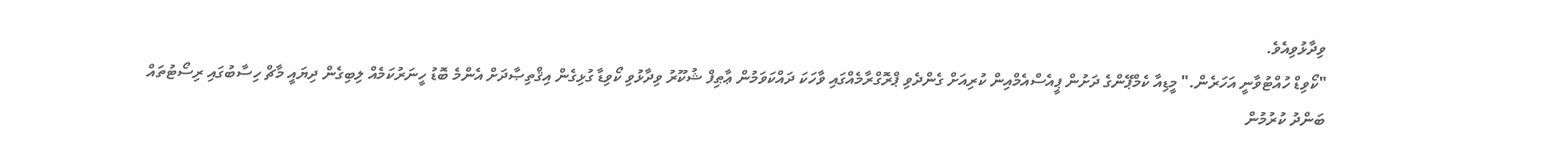ވިދާޅުވިއެވެ.
"ކޯވިޑް ހުއްޓުވާނީ އަހަރެން." މީޑިއާ ކެމްޕޭންގެ ދަށުން ޕީއެސްއެމްއިން ކުރިއަށް ގެންދެވި ޕްރޮގްރާމެއްގައި ވާހަކަ ދައްކަވަމުން ޢާޠިފް ޝުކޫރު ވިދާޅުވި ކޯވިޑާ ގުޅިގެން އިޤްތިޞާދަށް އެންމެ ބޮޑު ހީނަރުކަމެއް ލިބިގެން ދިޔައީ މާޗް ހިސާބުގައި ރިސޯޓުތައް ބަންދު ކުރުމުން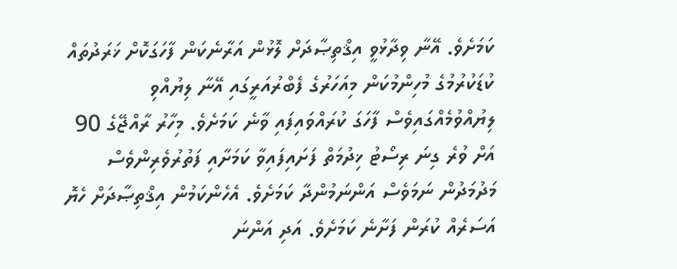ކަމަށެވެ. އޭނާ ވިދާޅުވީ އިޤްތިޞާދަށް ލޮޅުން އަރާނެކަން ފާހަގަކޮށް ޚަރަދުތައް ކުޑަކުރުމުގެ މުހިންމުކަން މިއަހަރުގެ ފެބްރުއަރީގައި އޭނާ ލިޔުއްވި ލިޔުއްވުމެއްގައިވެސް ފާހަގަ ކުރައްވައިފައި ވާނެ ކަމަށެވެ. މިހާރު ރާއްޖޭގެ 90 އަށް ވުރެ ގިނަ ރިސޯޓު ޚިދުމަތް ފަށައިފައިވާ ކަމަށާއި ފަތުރުވެރިންވެސް މަދުމަދުން ނަމަވެސް އަންނަމުންދާ ކަމަށެވެ. އެހެންކަމުން އިޤްތިޞާދަށް ހެޔޮ އަސަރެއް ކުރަން ފަށާނެ ކަމަށެވެ. އަދި އަންނަ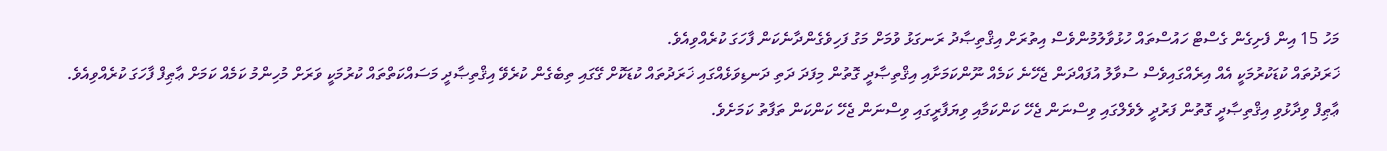މަހު 15 އިން ފެށިގެން ގެސްޓް ހައުސްތައް ހުޅުވާލުމުންވެސް އިތުރަށް އިޤްތިޞާދު ރަނގަޅު ވުމަށް މަގު ފަހިވެގެންދާނެކަން ފާހަގަ ކުރެއްވިއެވެ.
ޚަރަދުތައް ކުޑަކުރުމަކީ އެއް އިރެއްގައިވެސް ސުވާލު އުފައްދަން ޖެހޭނެ ކަމެއް ނޫންކަމަށާއި އިޤްތިޞާދީ ގޮތުން މިފަދަ ދަތި ދަނޑިވަޅެއްގައި ޚަރަދުތައް ކުޑަކޮށް ގޭގައި ތިބެގެން ކުރެވޭ އިޤްތިޞާދީ މަސައްކަތްތައް ކުރުމަކީ ވަރަށް މުހިންމު ކަމެއް ކަމަށް ޢާޠިފް ފާހަގަ ކުރެއްވިއެވެ. ޢާޠިފް ވިދާޅުވި އިޤްތިޞާދީ ގޮތުން ފަރުދީ ލެވެލްގައި ވިސްނަން ޖެހޭ ކަންކަމާއި ވިޔަފާރީގައި ވިސްނަން ޖެހޭ ކަންކަން ތަފާތު ކަމަށެވެ.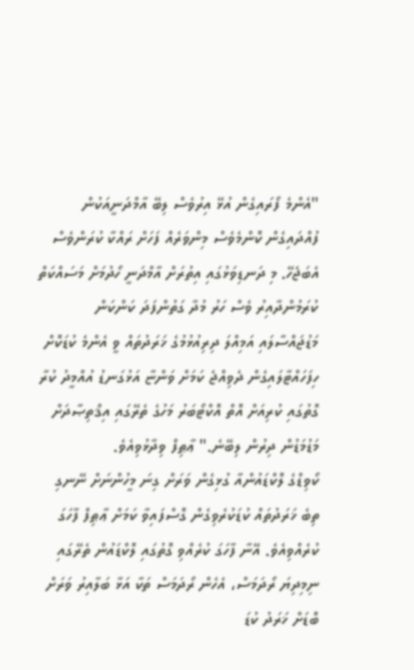"އެންމެ ފޯރައިގެން އުޅޭ އިރުވެސް ލިބޭ އާމްދަނީއަކުން ފުއްދައިގެން ކޮންމެވެސް މިންވަރެއް ފަހަށް ރައްކާ ކުރަންވެސް އެބަޖެހޭ. މި ދަނޑިވަޅުގައި އިތުރަށް އާމްދަނީ ހޯދުމަށް މަސައްކަތް ކުރަމުންދާއިރު ވެސް ހަރު މުދާ ގަތުންފަދަ ކަންކަން މަޑުޖައްސާލައި އަމިއްލަ ދިރިއުޅުމުގެ ޚަރަދުތައް ވީ އެންމެ ކުޑަކޮށް ހިފަހައްޓާލައިގެން ދެވިއްޖެ ކަމަށް ވަންޏާ އަޅުގަނޑު އުއްމީދު ކުރާ ގޮތުގައި ކުރިއަށް އޮތް އޮކްޓޯބަރު މަހުގެ ތެރޭގައި އިޤްތިޞާދަށް މަޑުމަޑުން ދިރުން ލިބޭނެ." ޢާޠިފް ވިދާޅުވިއެވެ.
ކޯވިޑްގެ ލޮކްޑައުންއާ ގުޅިގެން ވަރަށް ގިނަ މީހުންނަށް ނޭނގި ތިބެ ޚަރަދުތައް ކުޑަކުރެވިގެން ގޮސްފައިވާ ކަމަށް ޢާޠިފް ފާހަގަ ކުރެއްވިއެވެ. އޭނާ ފާހަގަ ކުރެއްވި ގޮތުގައި ލޮކްޑައުން ތެރޭގައި ނިމިދިޔަ ރޯދަމަސް، އެހެން ރޯދަމަސް ތަކާ އަޅާ ބަލާއިރު ވަރަށް ބޮޑަށް ޚަރަދު ކުޑަ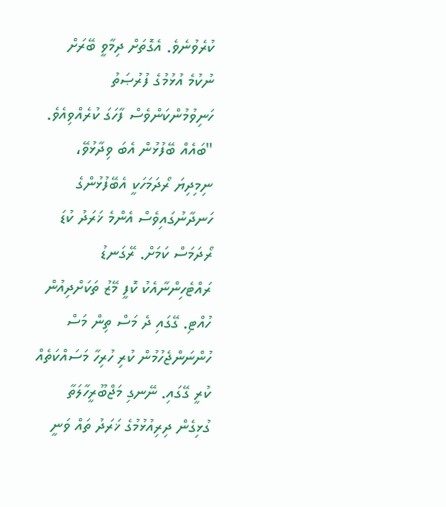ކުރެވުނެވެ. އެގޮތަށް ދިމާވީ ބޭރަށް ނުކުމެ އުޅުމުގެ ފުރުޞަތު ހަނިވުމުންކަންވެސް ފާހަގަ ކުރެއްވިއެވެ.
"ބައެއް ބޭފުޅުން އެބަ ވިދާޅުވޭ، ނިމިދިޔަ ރޯދަމަހަކީ އެބޭފުޅުންގެ ހަނދާނުގައިވެސް އެންމެ ޚަރަދު ކުޑަ ރޯދަމަސް ކަމަށް. ރޭގަނޑު ރައްޓެހިންނާއެކު ކޮފީ މޭޒު ތަކަށްދިއުން ހުއްޓި. ގޭގައި ދެ މަސް ތިން މަސް ހުންނަންޖެހުމުން ކުރި ހުރިހާ މަސައްކަތެއް ކުރީ ގޭގައި. ނޭނގި މަޖްބޫރީހާލަތާ ގުޅިގެން ދިރިއުޅުމުގެ ޚަރަދު ތައް ވަނީ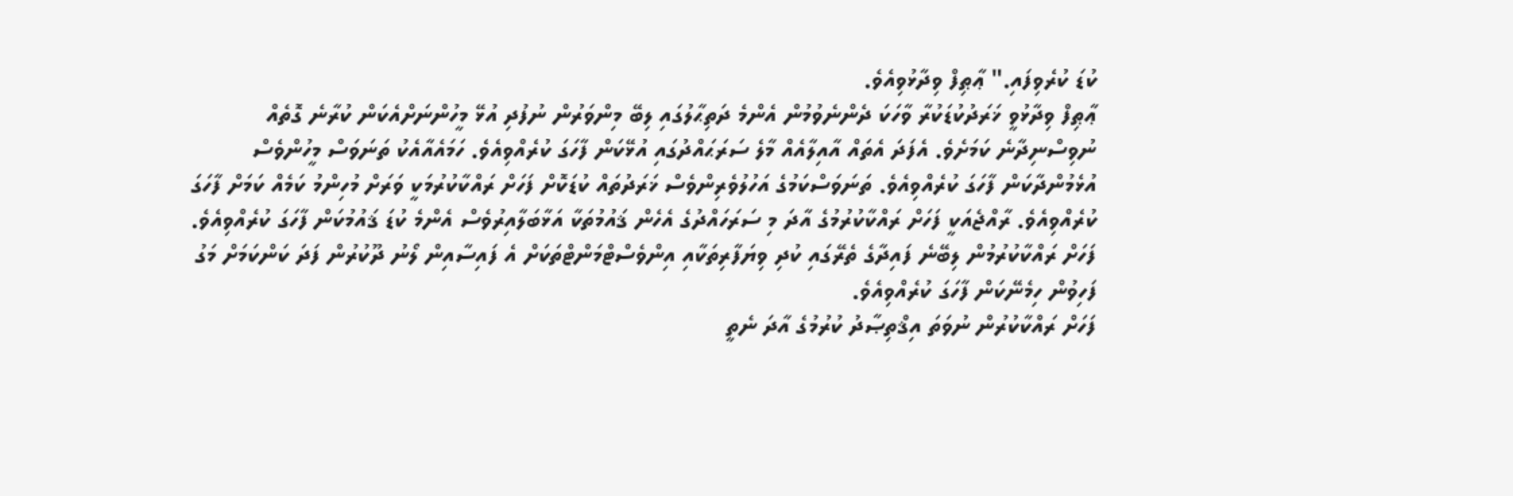ކުޑަ ކުރެވިފައި." ޢާޠިފް ވިދާޅުވިއެވެ.
ޢާޠިފް ވިދާޅުވީ ޚަރަދުކުޑަކުރާ ވާހަކަ ދެންނެވުމުން އެންމެ ދަތިޙާލުގައި ލިބޭ މިންވަރުން ނުފުދި އުޅޭ މީހުންނަށްއެކަން ކުރާނެ ގޮތެއް ނުވިސްނިދާނެ ކަމަށެވެ. އެފަދަ އެތައް އާއިލާއެއް މާލެ ސަރަޙައްދުގައި އުޅޭކަން ފާހަގަ ކުރެއްވިއެވެ. ހަމައެއާއެކު ތަނަވަސް މީހުންވެސް އުޅެމުންދާކަން ފާހަގަ ކުރެއްވިއެވެ. ތަނަވަސްކަމުގެ އަހުލުވެރިންވެސް ޚަރަދުތައް ކުޑަކޮށް ފަހަށް ރައްކާކުރުމަކީ ވަރަށް މުހިންމު ކަމެއް ކަމަށް ފާހަގަ ކުރެއްވިއެވެ. ރާއްޖެއަކީ ފަހަށް ރައްކާކުރުމުގެ އާދަ މި ސަރަހައްދުގެ އެހެން ޤައުމުތަކާ އަޅާބަލާއިރުވެސް އެންމެ ކުޑަ ޤައުމުކަން ފާހަގަ ކުރެއްވިއެވެ. ފަހަށް ރައްކާކުރުމުން ލިބޭނެ ފައިދާގެ ތެރޭގައި ކުދި ވިޔަފާރިތަކާއި އިންވެސްޓްމަންޓްތަކަށް އެ ފައިސާއިން ލޯނު ދޫކުރުން ފަދަ ކަންކަމަށް މަގު ފަހިވުން ހިމެނޭކަން ފާހަގަ ކުރެއްވިއެވެ.
ފަހަށް ރައްކާކުރުން ނުވަތަ އިޤްތިޞާދު ކުރުމުގެ އާދަ ނެތީ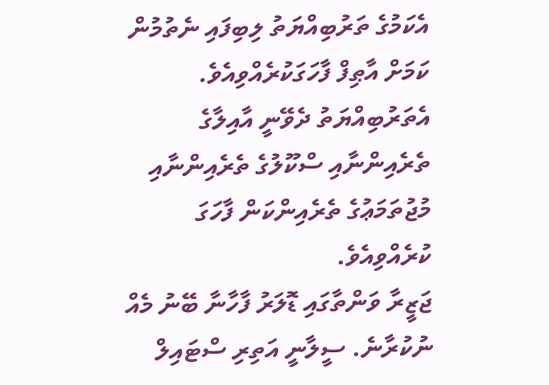އެކަމުގެ ތަރުބިއްޔަތު ލިބިފައި ނެތުމުން ކަމަށް އާޠިފް ފާހަގަކުރެއްވިއެވެ. އެތަރުބިއްޔަތު ދެވޭނީ އާއިލާގެ ތެރެއިންނާއި ސްކޫލުގެ ތެރެއިންނާއި މުޖުތަމަޢުގެ ތެރެއިންކަން ފާހަގަ ކުރެއްވިއެވެ.
ޖަޒީރާ ވަންތާގައި ޑޮލަރު ފާހާނާ ބޭނު މެއް ނުކުރާނެ. ސީލާނީ އަތިރި ސްޓައިލް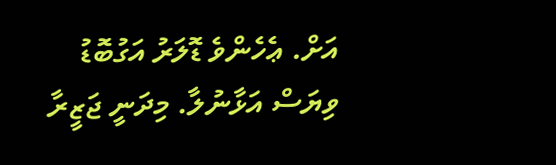އަށް. ޢެހެންވެ ޑޮލަރު އަގުބޮޑު ވިޔަސް އަޅާނުލާ. މިދަނީ ޖަޒީރާ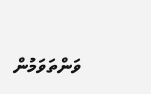ވަންތަވަމުން